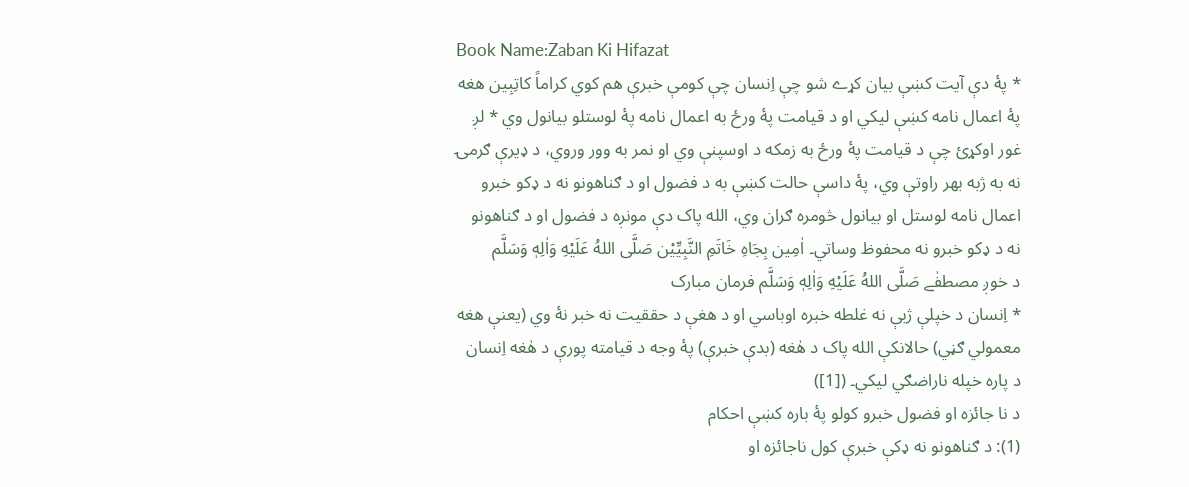Book Name:Zaban Ki Hifazat
* پۀ دې آيت کښې بيان کړے شو چې اِنسان چې کومې خبرې هم کوي کراماً کاتِبِين هغه پۀ اعمال نامه کښې ليکي او د قيامت پۀ ورځ به اعمال نامه پۀ لوستلو بيانول وي * لږ غور اوکړئ چې د قيامت پۀ ورځ به زمکه د اوسپنې وي او نمر به وور وروي، د ډيرې ګرمۍ نه به ژبه بهر راوتې وي، پۀ داسې حالت کښې به د فضول او د ګناهونو نه د ډکو خبرو اعمال نامه لوستل او بيانول څومره ګران وي، الله پاک دې مونږه د فضول او د ګناهونو نه د ډکو خبرو نه محفوظ وساتي۔ اٰمِین بِجَاہِ خَاتَمِ النَّبِیِّيْن صَلَّى اللهُ عَلَيْهِ وَاٰلِهٖ وَسَلَّم
د خوږ مصطفٰے صَلَّى اللهُ عَلَيْهِ وَاٰلِهٖ وَسَلَّم فرمان مبارک
* اِنسان د خپلې ژبې نه غلطه خبره اوباسي او د هغې د حققيت نه خبر نۀ وي (يعنې هغه معمولي ګڼي) حالانکې الله پاک د هٰغه (بدې خبرې) پۀ وجه د قيامته پورې د هٰغه اِنسان د پاره خپله ناراضګي ليکي۔ ([1])
د نا جائزه او فضول خبرو کولو پۀ باره کښې احکام
(1): د ګناهونو نه ډکې خبرې کول ناجائزه او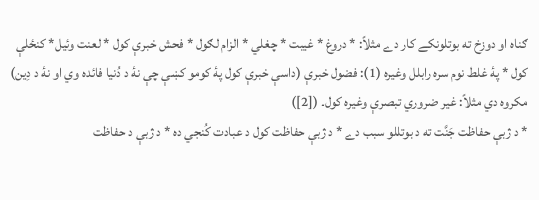ګناه او دوزخ ته بوتلونکے کار دے مثلاً: * دروغ * غيبت * چغلي * الزام لګول * فحش خبرې کول * لعنت وئيل* کنځلې کول * پۀ غلط نوم سره رابلل وغيره (1): فضول خبرې (داسې خبرې کول پۀ کومو کښې چې نۀ د دُنيا فائده وي او نۀ د دِين) مکروه دي مثلاً: غير ضروري تبصرې وغيره کول۔ ([2])
* د ژبې حفاظت جَنَّت ته د بوتللو سبب دے * د ژبې حفاظت کول د عبادت کُنجي ده * د ژبې د حفاظت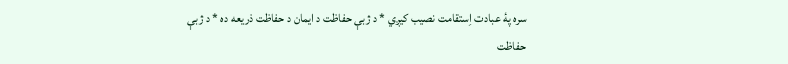سره پۀ عبادت اِستقامت نصيب کيږي * د ژبې حفاظت د ايمان د حفاظت ذريعه ده * د ژبې حفاظت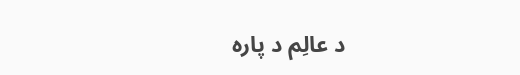د عالِم د پاره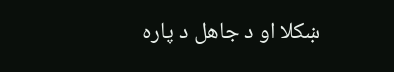ښکلا او د جاهل د پاره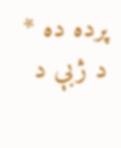پرده ده * د ژبې د